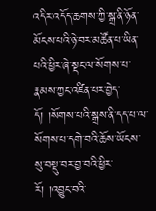འདིར་འདོད་ཆགས་ཀྱི་སྒྲ་ནི་ཉོན་མོངས་པའི་ཉེ་བར་མཚོན་པ་ཡིན་པའི་ཕྱིར་ཞེ་སྡང་ལ་སོགས་པ་རྣམས་ཀྱང་འཛིན་པར་བྱེད་དོ། །སོགས་པའི་སྒྲས་ནི་དད་པ་ལ་སོགས་པ་དགེ་བའི་ཆོས་ཡོངས་སུ་བསྡུ་བར་བྱ་བའི་ཕྱིར་རོ། །འབྱུང་བའི་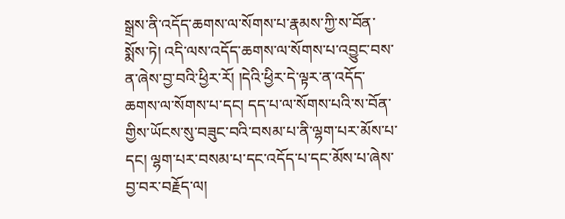སྒྲས་ནི་འདོད་ཆགས་ལ་སོགས་པ་རྣམས་ཀྱི་ས་བོན་སྨོས་ཏེ། འདི་ལས་འདོད་ཆགས་ལ་སོགས་པ་འབྱུང་བས་ན་ཞེས་བྱ་བའི་ཕྱིར་རོ། །དེའི་ཕྱིར་དེ་ལྟར་ན་འདོད་ཆགས་ལ་སོགས་པ་དང། དད་པ་ལ་སོགས་པའི་ས་བོན་གྱིས་ཡོངས་སུ་བཟུང་བའི་བསམ་པ་ནི་ལྷག་པར་མོས་པ་དང། ལྷག་པར་བསམ་པ་དང་འདོད་པ་དང་མོས་པ་ཞེས་བྱ་བར་བརྗོད་ལ།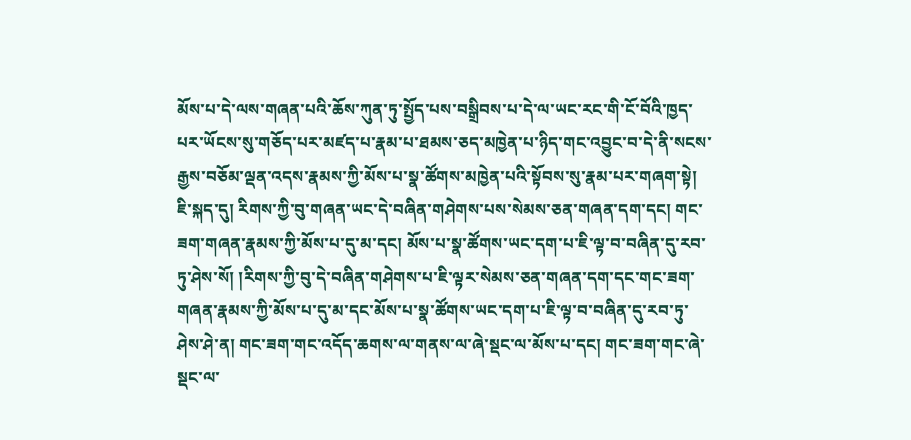མོས་པ་དེ་ལས་གཞན་པའི་ཆོས་ཀུན་ཏུ་སྤྱོད་པས་བསྒྲིབས་པ་དེ་ལ་ཡང་རང་གི་ངོ་བོའི་ཁྱད་པར་ཡོངས་སུ་གཅོད་པར་མཛད་པ་རྣམ་པ་ཐམས་ཅད་མཁྱེན་པ་ཉིད་གང་འབྱུང་བ་དེ་ནི་སངས་རྒྱས་བཅོམ་ལྡན་འདས་རྣམས་ཀྱི་མོས་པ་སྣ་ཚོགས་མཁྱེན་པའི་སྟོབས་སུ་རྣམ་པར་གཞག་སྟེ།
ཇི་སྐད་དུ། རིགས་ཀྱི་བུ་གཞན་ཡང་དེ་བཞིན་གཤེགས་པས་སེམས་ཅན་གཞན་དག་དང། གང་ཟག་གཞན་རྣམས་ཀྱི་མོས་པ་དུ་མ་དང། མོས་པ་སྣ་ཚོགས་ཡང་དག་པ་ཇི་ལྟ་བ་བཞིན་དུ་རབ་ཏུ་ཤེས་སོ། །རིགས་ཀྱི་བུ་དེ་བཞིན་གཤེགས་པ་ཇི་ལྟར་སེམས་ཅན་གཞན་དག་དང་གང་ཟག་གཞན་རྣམས་ཀྱི་མོས་པ་དུ་མ་དང་མོས་པ་སྣ་ཚོགས་ཡང་དག་པ་ཇི་ལྟ་བ་བཞིན་དུ་རབ་ཏུ་ཤེས་ཤེ་ན། གང་ཟག་གང་འདོད་ཆགས་ལ་གནས་ལ་ཞེ་སྡང་ལ་མོས་པ་དང། གང་ཟག་གང་ཞེ་སྡང་ལ་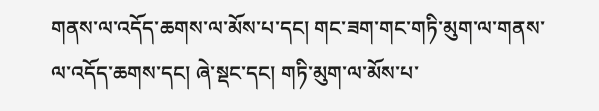གནས་ལ་འདོད་ཆགས་ལ་མོས་པ་དང། གང་ཟག་གང་གཏི་མུག་ལ་གནས་ལ་འདོད་ཆགས་དང། ཞེ་སྡང་དང། གཏི་མུག་ལ་མོས་པ་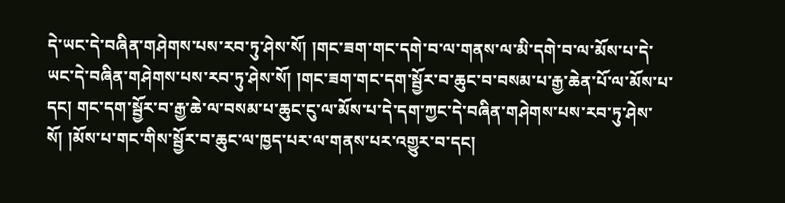དེ་ཡང་དེ་བཞིན་གཤེགས་པས་རབ་ཏུ་ཤེས་སོ། །གང་ཟག་གང་དགེ་བ་ལ་གནས་ལ་མི་དགེ་བ་ལ་མོས་པ་དེ་ཡང་དེ་བཞིན་གཤེགས་པས་རབ་ཏུ་ཤེས་སོ། །གང་ཟག་གང་དག་སྦྱོར་བ་ཆུང་བ་བསམ་པ་རྒྱ་ཆེན་པོ་ལ་མོས་པ་དང། གང་དག་སྦྱོར་བ་རྒྱ་ཆེ་ལ་བསམ་པ་ཆུང་ངུ་ལ་མོས་པ་དེ་དག་ཀྱང་དེ་བཞིན་གཤེགས་པས་རབ་ཏུ་ཤེས་སོ། །མོས་པ་གང་གིས་སྦྱོར་བ་ཆུང་ལ་ཁྱད་པར་ལ་གནས་པར་འགྱུར་བ་དང།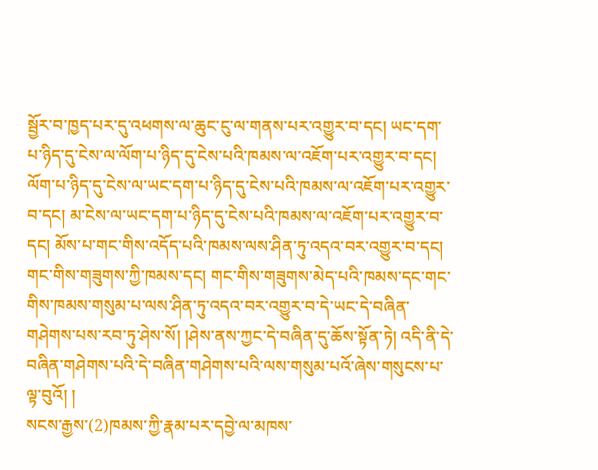སྦྱོར་བ་ཁྱད་པར་དུ་འཕགས་ལ་ཆུང་ངུ་ལ་གནས་པར་འགྱུར་བ་དང། ཡང་དག་པ་ཉིད་དུ་ངེས་ལ་ལོག་པ་ཉིད་དུ་ངེས་པའི་ཁམས་ལ་འཇོག་པར་འགྱུར་བ་དང། ལོག་པ་ཉིད་དུ་ངེས་ལ་ཡང་དག་པ་ཉིད་དུ་ངེས་པའི་ཁམས་ལ་འཇོག་པར་འགྱུར་བ་དང། མ་ངེས་ལ་ཡང་དག་པ་ཉིད་དུ་ངེས་པའི་ཁམས་ལ་འཇོག་པར་འགྱུར་བ་དང། མོས་པ་གང་གིས་འདོད་པའི་ཁམས་ལས་ཤིན་ཏུ་འདའ་བར་འགྱུར་བ་དང། གང་གིས་གཟུགས་ཀྱི་ཁམས་དང། གང་གིས་གཟུགས་མེད་པའི་ཁམས་དང་གང་གིས་ཁམས་གསུམ་པ་ལས་ཤིན་ཏུ་འདའ་བར་འགྱུར་བ་དེ་ཡང་དེ་བཞིན་གཤེགས་པས་རབ་ཏུ་ཤེས་སོ། །ཤེས་ནས་ཀྱང་དེ་བཞིན་དུ་ཆོས་སྟོན་ཏེ། འདི་ནི་དེ་བཞིན་གཤེགས་པའི་དེ་བཞིན་གཤེགས་པའི་ལས་གསུམ་པའོ་ཞེས་གསུངས་པ་ལྟ་བུའོ། །
སངས་རྒྱས་(2)ཁམས་ཀྱི་རྣམ་པར་དབྱེ་ལ་མཁས་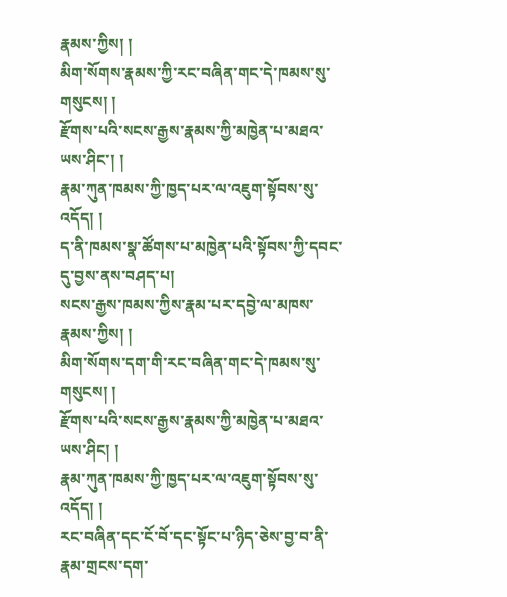རྣམས་ཀྱིས། །
མིག་སོགས་རྣམས་ཀྱི་རང་བཞིན་གང་དེ་ཁམས་སུ་གསུངས། །
རྫོགས་པའི་སངས་རྒྱས་རྣམས་ཀྱི་མཁྱེན་པ་མཐའ་ཡས་ཤིང་། །
རྣམ་ཀུན་ཁམས་ཀྱི་ཁྱད་པར་ལ་འཇུག་སྟོབས་སུ་འདོད། །
ད་ནི་ཁམས་སྣ་ཚོགས་པ་མཁྱེན་པའི་སྟོབས་ཀྱི་དབང་དུ་བྱས་ནས་བཤད་པ།
སངས་རྒྱས་ཁམས་ཀྱིས་རྣམ་པར་དབྱེ་ལ་མཁས་རྣམས་ཀྱིས། །
མིག་སོགས་དག་གི་རང་བཞིན་གང་དེ་ཁམས་སུ་གསུངས། །
རྫོགས་པའི་སངས་རྒྱས་རྣམས་ཀྱི་མཁྱེན་པ་མཐའ་ཡས་ཤིང། །
རྣམ་ཀུན་ཁམས་ཀྱི་ཁྱད་པར་ལ་འཇུག་སྟོབས་སུ་འདོད། །
རང་བཞིན་དང་ངོ་བོ་དང་སྟོང་པ་ཉིད་ཅེས་བྱ་བ་ནི་རྣམ་གྲངས་དག་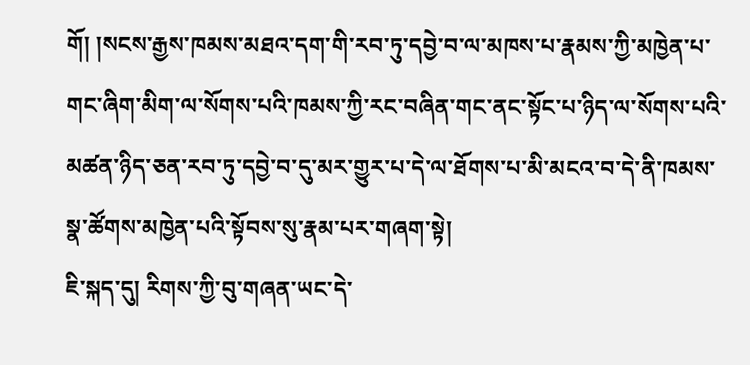གོ། །སངས་རྒྱས་ཁམས་མཐའ་དག་གི་རབ་ཏུ་དབྱེ་བ་ལ་མཁས་པ་རྣམས་ཀྱི་མཁྱེན་པ་གང་ཞིག་མིག་ལ་སོགས་པའི་ཁམས་ཀྱི་རང་བཞིན་གང་ནང་སྟོང་པ་ཉིད་ལ་སོགས་པའི་མཚན་ཉིད་ཅན་རབ་ཏུ་དབྱེ་བ་དུ་མར་གྱུར་པ་དེ་ལ་ཐོགས་པ་མི་མངའ་བ་དེ་ནི་ཁམས་སྣ་ཚོགས་མཁྱེན་པའི་སྟོབས་སུ་རྣམ་པར་གཞག་སྟེ།
ཇི་སྐད་དུ། རིགས་ཀྱི་བུ་གཞན་ཡང་དེ་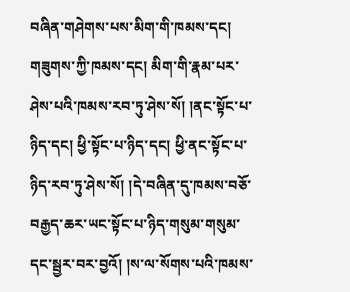བཞིན་གཤེགས་པས་མིག་གི་ཁམས་དང། གཟུགས་ཀྱི་ཁམས་དང། མིག་གི་རྣམ་པར་ཤེས་པའི་ཁམས་རབ་ཏུ་ཤེས་སོ། །ནང་སྟོང་པ་ཉིད་དང། ཕྱི་སྟོང་པ་ཉིད་དང། ཕྱི་ནང་སྟོང་པ་ཉིད་རབ་ཏུ་ཤེས་སོ། །དེ་བཞིན་དུ་ཁམས་བཅོ་བརྒྱད་ཆར་ཡང་སྟོང་པ་ཉིད་གསུམ་གསུམ་དང་སྦྱར་བར་བྱའོ། །ས་ལ་སོགས་པའི་ཁམས་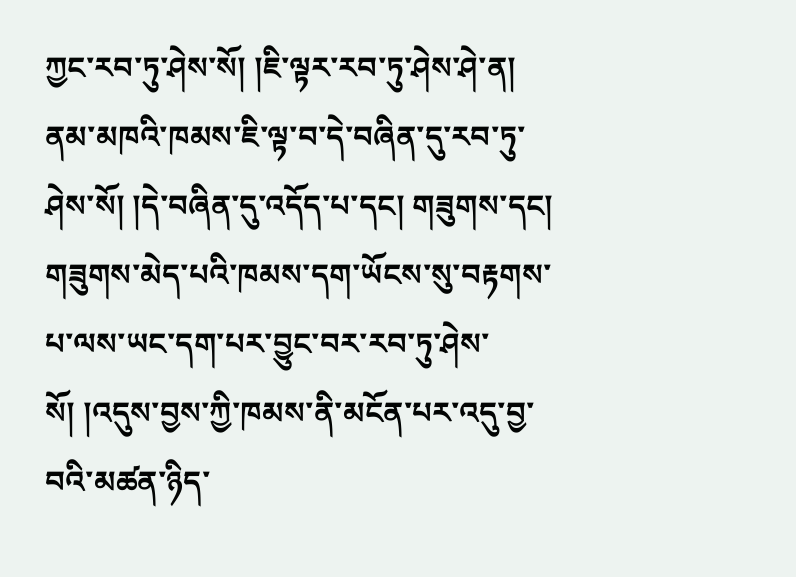ཀྱང་རབ་ཏུ་ཤེས་སོ། །ཇི་ལྟར་རབ་ཏུ་ཤེས་ཤེ་ན། ནམ་མཁའི་ཁམས་ཇི་ལྟ་བ་དེ་བཞིན་དུ་རབ་ཏུ་ཤེས་སོ། །དེ་བཞིན་དུ་འདོད་པ་དང། གཟུགས་དང། གཟུགས་མེད་པའི་ཁམས་དག་ཡོངས་སུ་བརྟགས་པ་ལས་ཡང་དག་པར་བྱུང་བར་རབ་ཏུ་ཤེས་སོ། །འདུས་བྱས་ཀྱི་ཁམས་ནི་མངོན་པར་འདུ་བྱ་བའི་མཚན་ཉིད་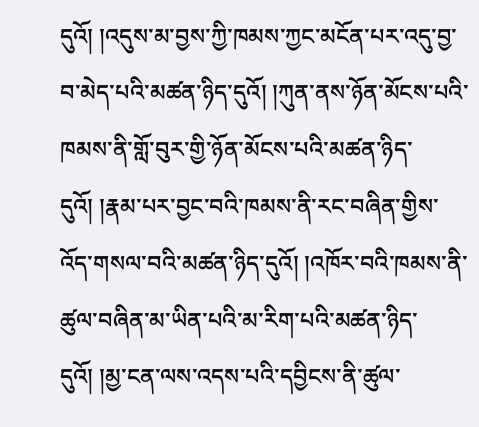དུའོ། །འདུས་མ་བྱས་ཀྱི་ཁམས་ཀྱང་མངོན་པར་འདུ་བྱ་བ་མེད་པའི་མཚན་ཉིད་དུའོ། །ཀུན་ནས་ཉོན་མོངས་པའི་ཁམས་ནི་གློ་བུར་གྱི་ཉོན་མོངས་པའི་མཚན་ཉིད་དུའོ། །རྣམ་པར་བྱང་བའི་ཁམས་ནི་རང་བཞིན་གྱིས་འོད་གསལ་བའི་མཚན་ཉིད་དུའོ། །འཁོར་བའི་ཁམས་ནི་ཚུལ་བཞིན་མ་ཡིན་པའི་མ་རིག་པའི་མཚན་ཉིད་དུའོ། །མྱ་ངན་ལས་འདས་པའི་དབྱིངས་ནི་ཚུལ་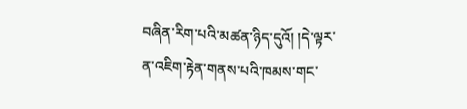བཞིན་རིག་པའི་མཚན་ཉིད་དུའོ། །དེ་ལྟར་ན་འཇིག་རྟེན་གནས་པའི་ཁམས་གང་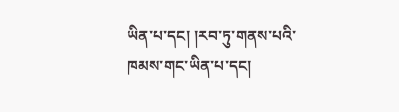ཡིན་པ་དང། །རབ་ཏུ་གནས་པའི་ཁམས་གང་ཡིན་པ་དང།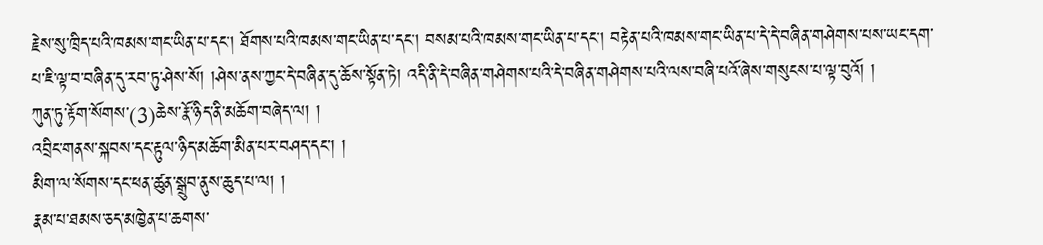རྗེས་སུ་ཁྲིད་པའི་ཁམས་གང་ཡིན་པ་དང། ཐོགས་པའི་ཁམས་གང་ཡིན་པ་དང། བསམ་པའི་ཁམས་གང་ཡིན་པ་དང། བརྟེན་པའི་ཁམས་གང་ཡིན་པ་དེ་དེ་བཞིན་གཤེགས་པས་ཡང་དག་པ་ཇི་ལྟ་བ་བཞིན་དུ་རབ་ཏུ་ཤེས་སོ། །ཤེས་ནས་ཀྱང་དེ་བཞིན་དུ་ཆོས་སྟོན་ཏེ། འདི་ནི་དེ་བཞིན་གཤེགས་པའི་དེ་བཞིན་གཤེགས་པའི་ལས་བཞི་པའོ་ཞེས་གསུངས་པ་ལྟ་བུའོ། །
ཀུན་ཏུ་རྟོག་སོགས་(3)ཆེས་རྣོ་ཉིད་ནི་མཆོག་བཞེད་ལ། །
འབྲིང་གནས་སྐབས་དང་རྟུལ་ཉིད་མཆོག་མིན་པར་བཤད་དང་། །
མིག་ལ་སོགས་དང་ཕན་ཚུན་སྒྲུབ་ནུས་ཆུད་པ་ལ། །
རྣམ་པ་ཐམས་ཅད་མཁྱེན་པ་ཆགས་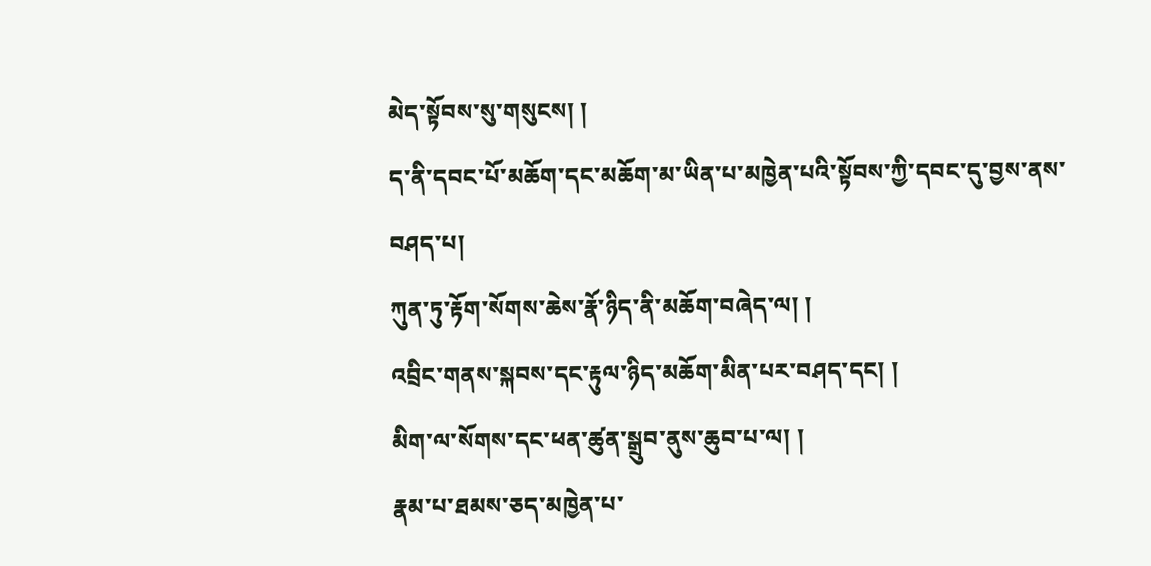མེད་སྟོབས་སུ་གསུངས། །
ད་ནི་དབང་པོ་མཆོག་དང་མཆོག་མ་ཡིན་པ་མཁྱེན་པའི་སྟོབས་ཀྱི་དབང་དུ་བྱས་ནས་བཤད་པ།
ཀུན་ཏུ་རྟོག་སོགས་ཆེས་རྣོ་ཉིད་ནི་མཆོག་བཞེད་ལ། །
འབྲིང་གནས་སྐབས་དང་རྟུལ་ཉིད་མཆོག་མིན་པར་བཤད་དང། །
མིག་ལ་སོགས་དང་ཕན་ཚུན་སྒྲུབ་ནུས་ཆུབ་པ་ལ། །
རྣམ་པ་ཐམས་ཅད་མཁྱེན་པ་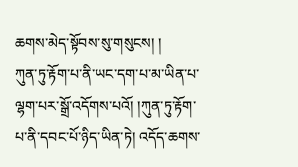ཆགས་མེད་སྟོབས་སུ་གསུངས། །
ཀུན་ཏུ་རྟོག་པ་ནི་ཡང་དག་པ་མ་ཡིན་པ་ལྷག་པར་སྒྲོ་འདོགས་པའོ། །ཀུན་ཏུ་རྟོག་པ་ནི་དབང་པོ་ཉིད་ཡིན་ཏེ། འདོད་ཆགས་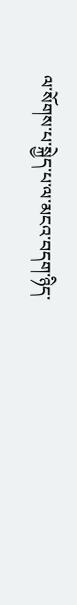ལ་སོགས་པ་སྐྱེད་པ་ལ་མངའ་བདག་ཉིད་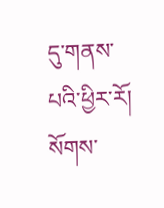དུ་གནས་པའི་ཕྱིར་རོ། སོགས་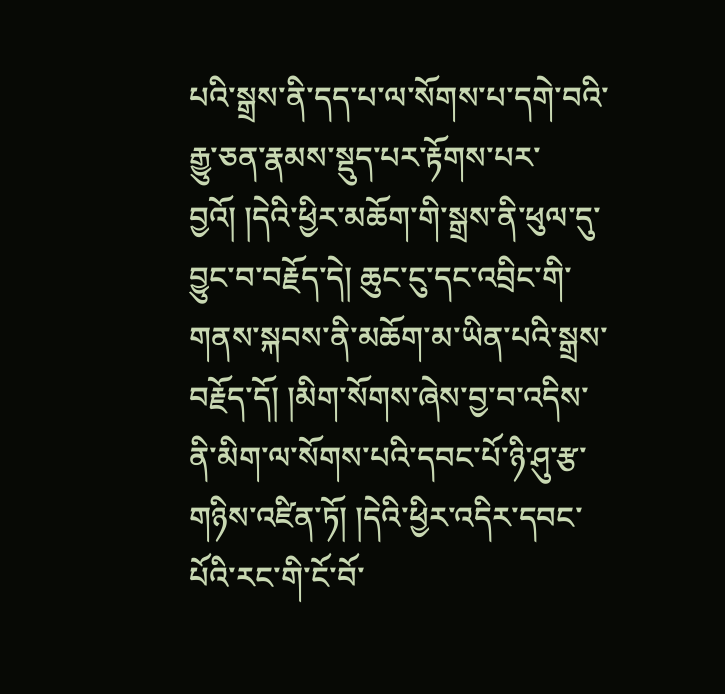པའི་སྒྲས་ནི་དད་པ་ལ་སོགས་པ་དགེ་བའི་རྒྱུ་ཅན་རྣམས་སྡུད་པར་རྟོགས་པར་བྱའོ། །དེའི་ཕྱིར་མཆོག་གི་སྒྲས་ནི་ཕུལ་དུ་བྱུང་བ་བརྗོད་དེ། ཆུང་ངུ་དང་འབྲིང་གི་གནས་སྐབས་ནི་མཆོག་མ་ཡིན་པའི་སྒྲས་བརྗོད་དོ། །མིག་སོགས་ཞེས་བྱ་བ་འདིས་ནི་མིག་ལ་སོགས་པའི་དབང་པོ་ཉི་ཤུ་རྩ་གཉིས་འཛིན་ཏོ། །དེའི་ཕྱིར་འདིར་དབང་པོའི་རང་གི་ངོ་བོ་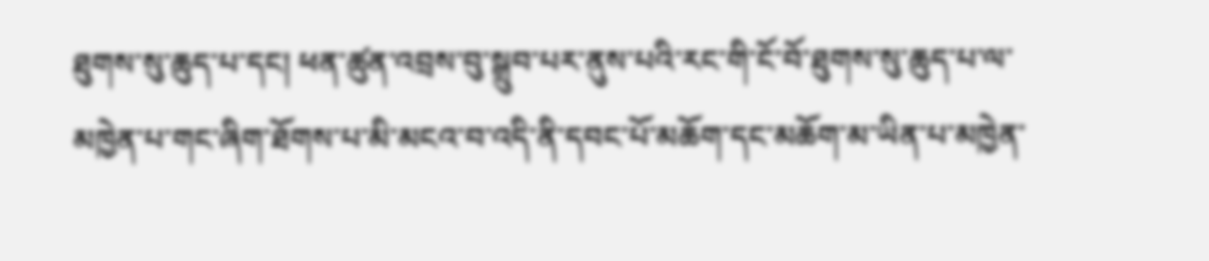ཐུགས་སུ་ཆུད་པ་དང། ཕན་ཚུན་འབྲས་བུ་སྒྲུབ་པར་ནུས་པའི་རང་གི་ངོ་བོ་ཐུགས་སུ་ཆུད་པ་ལ་མཁྱེན་པ་གང་ཞིག་ཐོགས་པ་མི་མངའ་བ་འདི་ནི་དབང་པོ་མཆོག་དང་མཆོག་མ་ཡིན་པ་མཁྱེན་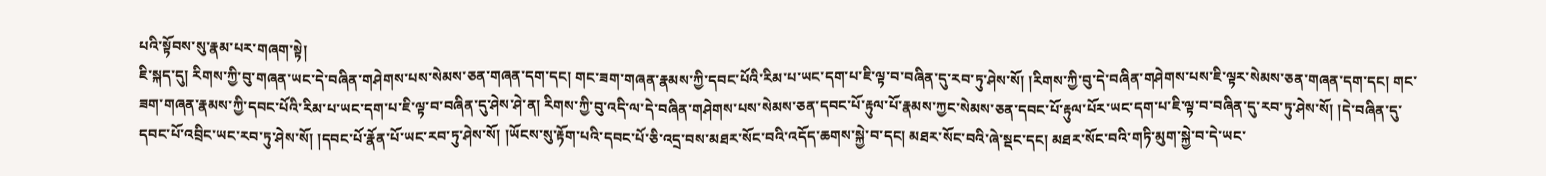པའི་སྟོབས་སུ་རྣམ་པར་གཞག་སྟེ།
ཇི་སྐད་དུ། རིགས་ཀྱི་བུ་གཞན་ཡང་དེ་བཞིན་གཤེགས་པས་སེམས་ཅན་གཞན་དག་དང། གང་ཟག་གཞན་རྣམས་ཀྱི་དབང་པོའི་རིམ་པ་ཡང་དག་པ་ཇི་ལྟ་བ་བཞིན་དུ་རབ་ཏུ་ཤེས་སོ། །རིགས་ཀྱི་བུ་དེ་བཞིན་གཤེགས་པས་ཇི་ལྟར་སེམས་ཅན་གཞན་དག་དང། གང་ཟག་གཞན་རྣམས་ཀྱི་དབང་པོའི་རིམ་པ་ཡང་དག་པ་ཇི་ལྟ་བ་བཞིན་དུ་ཤེས་ཤེ་ན། རིགས་ཀྱི་བུ་འདི་ལ་དེ་བཞིན་གཤེགས་པས་སེམས་ཅན་དབང་པོ་རྟུལ་པོ་རྣམས་ཀྱང་སེམས་ཅན་དབང་པོ་རྟུལ་པོར་ཡང་དག་པ་ཇི་ལྟ་བ་བཞིན་དུ་རབ་ཏུ་ཤེས་སོ། །དེ་བཞིན་དུ་དབང་པོ་འབྲིང་ཡང་རབ་ཏུ་ཤེས་སོ། །དབང་པོ་རྣོན་པོ་ཡང་རབ་ཏུ་ཤེས་སོ། །ཡོངས་སུ་རྟོག་པའི་དབང་པོ་ཅི་འདྲ་བས་མཐར་སོང་བའི་འདོད་ཆགས་སྐྱེ་བ་དང། མཐར་སོང་བའི་ཞེ་སྡང་དང། མཐར་སོང་བའི་གཏི་མུག་སྐྱེ་བ་དེ་ཡང་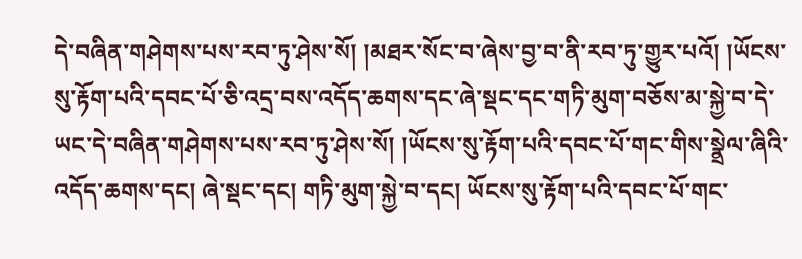དེ་བཞིན་གཤེགས་པས་རབ་ཏུ་ཤེས་སོ། །མཐར་སོང་བ་ཞེས་བྱ་བ་ནི་རབ་ཏུ་གྱུར་པའོ། །ཡོངས་སུ་རྟོག་པའི་དབང་པོ་ཅི་འདྲ་བས་འདོད་ཆགས་དང་ཞེ་སྡང་དང་གཏི་མུག་བཅོས་མ་སྐྱེ་བ་དེ་ཡང་དེ་བཞིན་གཤེགས་པས་རབ་ཏུ་ཤེས་སོ། །ཡོངས་སུ་རྟོག་པའི་དབང་པོ་གང་གིས་སྣྲེལ་ཞིའི་འདོད་ཆགས་དང། ཞེ་སྡང་དང། གཏི་མུག་སྐྱེ་བ་དང། ཡོངས་སུ་རྟོག་པའི་དབང་པོ་གང་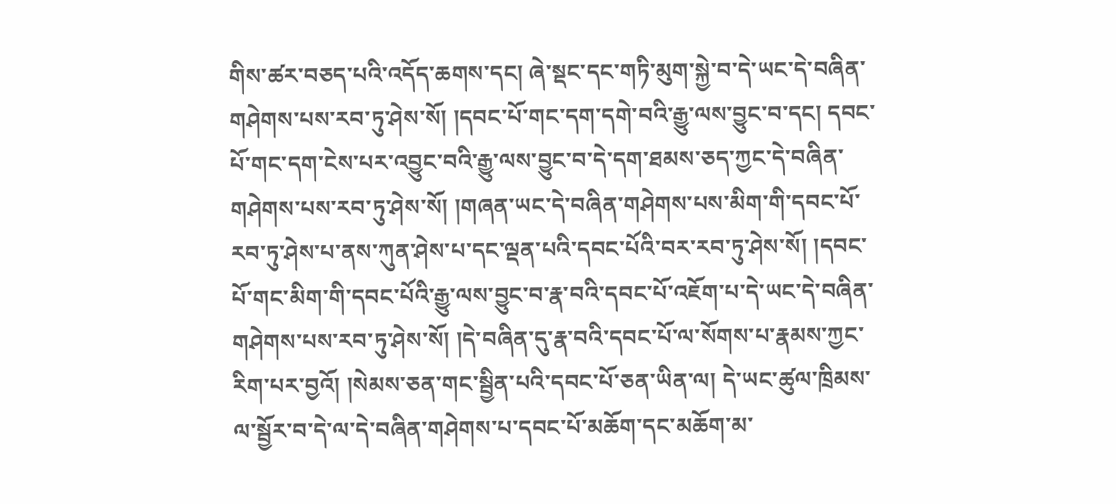གིས་ཚར་བཅད་པའི་འདོད་ཆགས་དང། ཞེ་སྡང་དང་གཏི་མུག་སྐྱེ་བ་དེ་ཡང་དེ་བཞིན་གཤེགས་པས་རབ་ཏུ་ཤེས་སོ། །དབང་པོ་གང་དག་དགེ་བའི་རྒྱུ་ལས་བྱུང་བ་དང། དབང་པོ་གང་དག་ངེས་པར་འབྱུང་བའི་རྒྱུ་ལས་བྱུང་བ་དེ་དག་ཐམས་ཅད་ཀྱང་དེ་བཞིན་གཤེགས་པས་རབ་ཏུ་ཤེས་སོ། །གཞན་ཡང་དེ་བཞིན་གཤེགས་པས་མིག་གི་དབང་པོ་རབ་ཏུ་ཤེས་པ་ནས་ཀུན་ཤེས་པ་དང་ལྡན་པའི་དབང་པོའི་བར་རབ་ཏུ་ཤེས་སོ། །དབང་པོ་གང་མིག་གི་དབང་པོའི་རྒྱུ་ལས་བྱུང་བ་རྣ་བའི་དབང་པོ་འཇོག་པ་དེ་ཡང་དེ་བཞིན་གཤེགས་པས་རབ་ཏུ་ཤེས་སོ། །དེ་བཞིན་དུ་རྣ་བའི་དབང་པོ་ལ་སོགས་པ་རྣམས་ཀྱང་རིག་པར་བྱའོ། །སེམས་ཅན་གང་སྦྱིན་པའི་དབང་པོ་ཅན་ཡིན་ལ། དེ་ཡང་ཚུལ་ཁྲིམས་ལ་སྦྱོར་བ་དེ་ལ་དེ་བཞིན་གཤེགས་པ་དབང་པོ་མཆོག་དང་མཆོག་མ་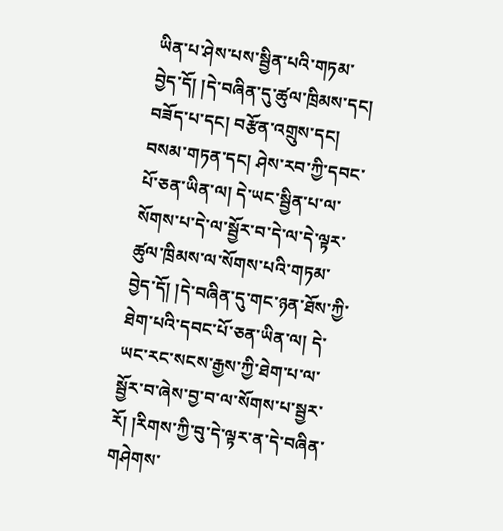ཡིན་པ་ཤེས་པས་སྦྱིན་པའི་གཏམ་བྱེད་དོ། །དེ་བཞིན་དུ་ཚུལ་ཁྲིམས་དང། བཟོད་པ་དང། བརྩོན་འགྲུས་དང། བསམ་གཏན་དང། ཤེས་རབ་ཀྱི་དབང་པོ་ཅན་ཡིན་ལ། དེ་ཡང་སྦྱིན་པ་ལ་སོགས་པ་དེ་ལ་སྦྱོར་བ་དེ་ལ་དེ་ལྟར་ཚུལ་ཁྲིམས་ལ་སོགས་པའི་གཏམ་བྱེད་དོ། །དེ་བཞིན་དུ་གང་ཉན་ཐོས་ཀྱི་ཐེག་པའི་དབང་པོ་ཅན་ཡིན་ལ། དེ་ཡང་རང་སངས་རྒྱས་ཀྱི་ཐེག་པ་ལ་སྦྱོར་བ་ཞེས་བྱ་བ་ལ་སོགས་པ་སྦྱར་རོ། །རིགས་ཀྱི་བུ་དེ་ལྟར་ན་དེ་བཞིན་གཤེགས་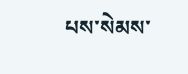པས་སེམས་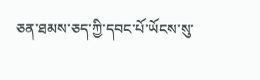ཅན་ཐམས་ཅད་ཀྱི་དབང་པོ་ཡོངས་སུ་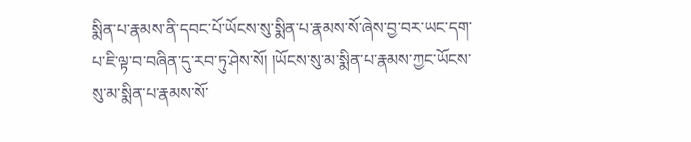སྨིན་པ་རྣམས་ནི་དབང་པོ་ཡོངས་སུ་སྨིན་པ་རྣམས་སོ་ཞེས་བྱ་བར་ཡང་དག་པ་ཇི་ལྟ་བ་བཞིན་དུ་རབ་ཏུ་ཤེས་སོ། །ཡོངས་སུ་མ་སྨིན་པ་རྣམས་ཀྱང་ཡོངས་སུ་མ་སྨིན་པ་རྣམས་སོ་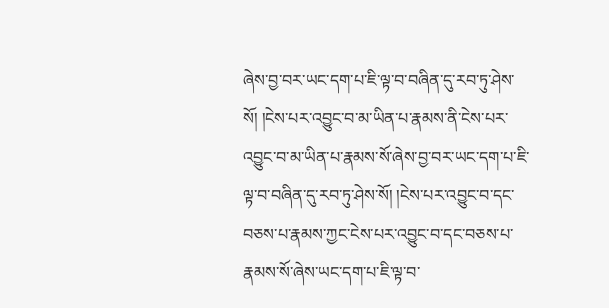ཞེས་བྱ་བར་ཡང་དག་པ་ཇི་ལྟ་བ་བཞིན་དུ་རབ་ཏུ་ཤེས་སོ། །ངེས་པར་འབྱུང་བ་མ་ཡིན་པ་རྣམས་ནི་ངེས་པར་འབྱུང་བ་མ་ཡིན་པ་རྣམས་སོ་ཞེས་བྱ་བར་ཡང་དག་པ་ཇི་ལྟ་བ་བཞིན་དུ་རབ་ཏུ་ཤེས་སོ། །ངེས་པར་འབྱུང་བ་དང་བཅས་པ་རྣམས་ཀྱང་ངེས་པར་འབྱུང་བ་དང་བཅས་པ་རྣམས་སོ་ཞེས་ཡང་དག་པ་ཇི་ལྟ་བ་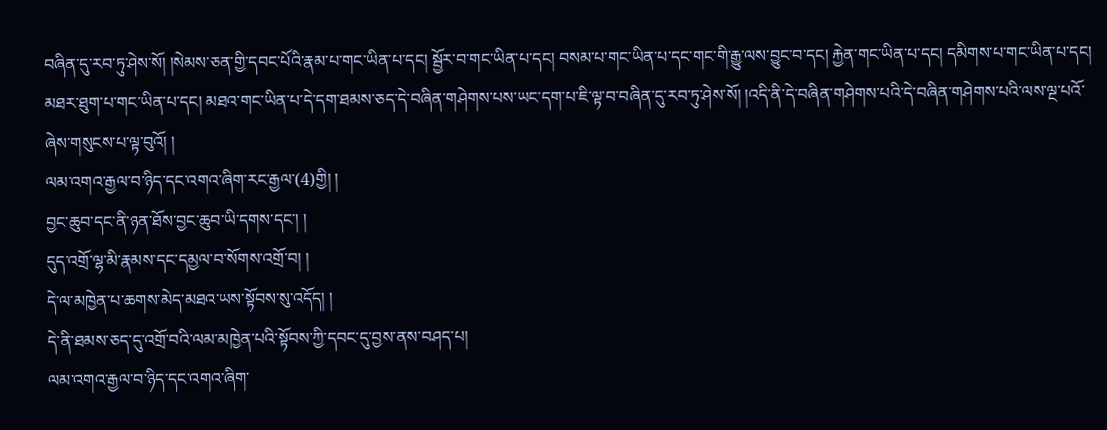བཞིན་དུ་རབ་ཏུ་ཤེས་སོ། །སེམས་ཅན་གྱི་དབང་པོའི་རྣམ་པ་གང་ཡིན་པ་དང། སྦྱོར་བ་གང་ཡིན་པ་དང། བསམ་པ་གང་ཡིན་པ་དང་གང་གི་རྒྱུ་ལས་བྱུང་བ་དང། རྐྱེན་གང་ཡིན་པ་དང། དམིགས་པ་གང་ཡིན་པ་དང། མཐར་ཐུག་པ་གང་ཡིན་པ་དང། མཐའ་གང་ཡིན་པ་དེ་དག་ཐམས་ཅད་དེ་བཞིན་གཤེགས་པས་ཡང་དག་པ་ཇི་ལྟ་བ་བཞིན་དུ་རབ་ཏུ་ཤེས་སོ། །འདི་ནི་དེ་བཞིན་གཤེགས་པའི་དེ་བཞིན་གཤེགས་པའི་ལས་ལྔ་པའོ་ཞེས་གསུངས་པ་ལྟ་བུའོ། །
ལམ་འགའ་རྒྱལ་བ་ཉིད་དང་འགའ་ཞིག་རང་རྒྱལ་(4)གྱི། །
བྱང་ཆུབ་དང་ནི་ཉན་ཐོས་བྱང་ཆུབ་ཡི་དགས་དང་། །
དུད་འགྲོ་ལྷ་མི་རྣམས་དང་དམྱལ་བ་སོགས་འགྲོ་བ། །
དེ་ལ་མཁྱེན་པ་ཆགས་མེད་མཐའ་ཡས་སྟོབས་སུ་འདོད། །
དེ་ནི་ཐམས་ཅད་དུ་འགྲོ་བའི་ལམ་མཁྱེན་པའི་སྟོབས་ཀྱི་དབང་དུ་བྱས་ནས་བཤད་པ།
ལམ་འགའ་རྒྱལ་བ་ཉིད་དང་འགའ་ཞིག་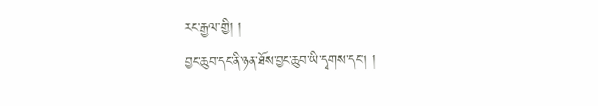རང་རྒྱལ་གྱི། །
བྱང་ཆུབ་དང་ནི་ཉན་ཐོས་བྱང་ཆུབ་ཡི་དྭགས་དང། །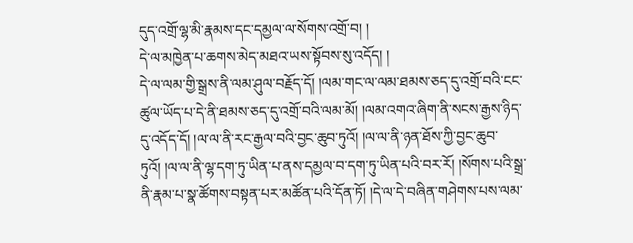དུད་འགྲོ་ལྷ་མི་རྣམས་དང་དམྱལ་ལ་སོགས་འགྲོ་བ། །
དེ་ལ་མཁྱེན་པ་ཆགས་མེད་མཐའ་ཡས་སྟོབས་སུ་འདོད། །
དེ་ལ་ལམ་གྱི་སྒྲས་ནི་ལམ་ཤུལ་བརྗོད་དོ། །ལམ་གང་ལ་ལམ་ཐམས་ཅད་དུ་འགྲོ་བའི་ངང་ཚུལ་ཡོད་པ་དེ་ནི་ཐམས་ཅད་དུ་འགྲོ་བའི་ལམ་མོ། །ལམ་འགའ་ཞིག་ནི་སངས་རྒྱས་ཉིད་དུ་འདོད་དོ། །ལ་ལ་ནི་རང་རྒྱལ་བའི་བྱང་ཆུབ་ཏུའོ། །ལ་ལ་ནི་ཉན་ཐོས་ཀྱི་བྱང་ཆུབ་ཏུའོ། །ལ་ལ་ནི་ལྷ་དག་ཏུ་ཡིན་པ་ནས་དམྱལ་བ་དག་ཏུ་ཡིན་པའི་བར་རོ། །སོགས་པའི་སྒྲ་ནི་རྣམ་པ་སྣ་ཚོགས་བསྟན་པར་མཚོན་པའི་དོན་ཏོ། །དེ་ལ་དེ་བཞིན་གཤེགས་པས་ལམ་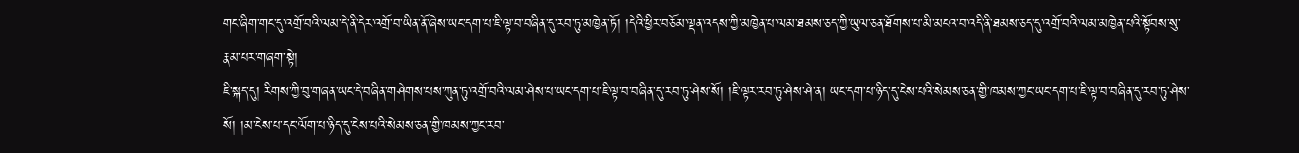གང་ཞིག་གང་དུ་འགྲོ་བའི་ལམ་དེ་ནི་དེར་འགྲོ་བ་ཡིན་ནོ་ཞེས་ཡང་དག་པ་ཇི་ལྟ་བ་བཞིན་དུ་རབ་ཏུ་མཁྱེན་ཏོ། །དེའི་ཕྱིར་བཅོམ་ལྡན་འདས་ཀྱི་མཁྱེན་པ་ལམ་ཐམས་ཅད་ཀྱི་ཡུལ་ཅན་ཐོགས་པ་མི་མངའ་བ་འདི་ནི་ཐམས་ཅད་དུ་འགྲོ་བའི་ལམ་མཁྱེན་པའི་སྟོབས་སུ་རྣམ་པར་གཞག་སྟེ།
ཇི་སྐད་དུ། རིགས་ཀྱི་བུ་གཞན་ཡང་དེ་བཞིན་གཤེགས་པས་ཀུན་ཏུ་འགྲོ་བའི་ལམ་ཤེས་པ་ཡང་དག་པ་ཇི་ལྟ་བ་བཞིན་དུ་རབ་ཏུ་ཤེས་སོ། །ཇི་ལྟར་རབ་ཏུ་ཤེས་ཤེ་ན། ཡང་དག་པ་ཉིད་དུ་ངེས་པའི་སེམས་ཅན་གྱི་ཁམས་ཀྱང་ཡང་དག་པ་ཇི་ལྟ་བ་བཞིན་དུ་རབ་ཏུ་ཤེས་སོ། །མ་ངེས་པ་དང་ལོག་པ་ཉིད་དུ་ངེས་པའི་སེམས་ཅན་གྱི་ཁམས་ཀྱང་རབ་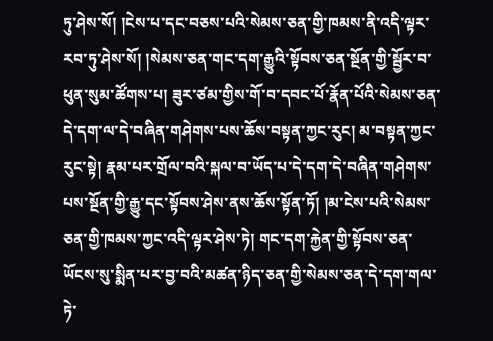ཏུ་ཤེས་སོ། །ངེས་པ་དང་བཅས་པའི་སེམས་ཅན་གྱི་ཁམས་ནི་འདི་ལྟར་རབ་ཏུ་ཤེས་སོ། །སེམས་ཅན་གང་དག་རྒྱུའི་སྟོབས་ཅན་སྔོན་གྱི་སྦྱོར་བ་ཕུན་སུམ་ཚོགས་པ། ཟུར་ཙམ་གྱིས་གོ་བ་དབང་པོ་རྣོན་པོའི་སེམས་ཅན་དེ་དག་ལ་དེ་བཞིན་གཤེགས་པས་ཆོས་བསྟན་ཀྱང་རུང། མ་བསྟན་ཀྱང་རུང་སྟེ། རྣམ་པར་གྲོལ་བའི་སྐལ་བ་ཡོད་པ་དེ་དག་དེ་བཞིན་གཤེགས་པས་སྔོན་གྱི་རྒྱུ་དང་སྟོབས་ཤེས་ནས་ཆོས་སྟོན་ཏོ། །མ་ངེས་པའི་སེམས་ཅན་གྱི་ཁམས་ཀྱང་འདི་ལྟར་ཤེས་ཏེ། གང་དག་རྐྱེན་གྱི་སྟོབས་ཅན་ཡོངས་སུ་སྨིན་པར་བྱ་བའི་མཚན་ཉིད་ཅན་གྱི་སེམས་ཅན་དེ་དག་གལ་ཏེ་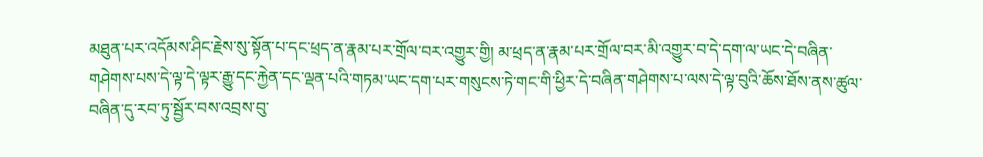མཐུན་པར་འདོམས་ཤིང་རྗེས་སུ་སྟོན་པ་དང་ཕྲད་ན་རྣམ་པར་གྲོལ་བར་འགྱུར་གྱི། མ་ཕྲད་ན་རྣམ་པར་གྲོལ་བར་མི་འགྱུར་བ་དེ་དག་ལ་ཡང་དེ་བཞིན་གཤེགས་པས་དེ་ལྟ་དེ་ལྟར་རྒྱུ་དང་རྐྱེན་དང་ལྡན་པའི་གཏམ་ཡང་དག་པར་གསུངས་ཏེ་གང་གི་ཕྱིར་དེ་བཞིན་གཤེགས་པ་ལས་དེ་ལྟ་བུའི་ཆོས་ཐོས་ནས་ཚུལ་བཞིན་དུ་རབ་ཏུ་སྦྱོར་བས་འབྲས་བུ་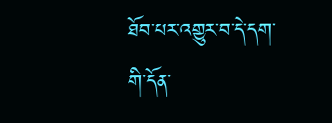ཐོབ་པར་འགྱུར་བ་དེ་དག་གི་དོན་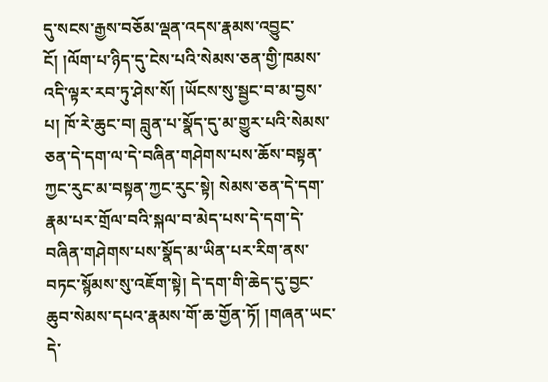དུ་སངས་རྒྱས་བཅོམ་ལྡན་འདས་རྣམས་འབྱུང་ངོ། །ལོག་པ་ཉིད་དུ་ངེས་པའི་སེམས་ཅན་གྱི་ཁམས་འདི་ལྟར་རབ་ཏུ་ཤེས་སོ། །ཡོངས་སུ་སྦྱང་བ་མ་བྱས་པ། ཁོ་རེ་ཆུང་བ། བླུན་པ་སྣོད་དུ་མ་གྱུར་པའི་སེམས་ཅན་དེ་དག་ལ་དེ་བཞིན་གཤེགས་པས་ཆོས་བསྟན་ཀྱང་རུང་མ་བསྟན་ཀྱང་རུང་སྟེ། སེམས་ཅན་དེ་དག་རྣམ་པར་གྲོལ་བའི་སྐལ་བ་མེད་པས་དེ་དག་དེ་བཞིན་གཤེགས་པས་སྣོད་མ་ཡིན་པར་རིག་ནས་བཏང་སྙོམས་སུ་འཇོག་སྟེ། དེ་དག་གི་ཆེད་དུ་བྱང་ཆུབ་སེམས་དཔའ་རྣམས་གོ་ཆ་གྱོན་ཏོ། །གཞན་ཡང་དེ་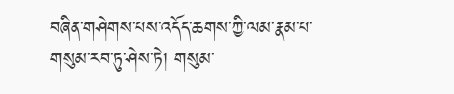བཞིན་གཤེགས་པས་འདོད་ཆགས་ཀྱི་ལམ་རྣམ་པ་གསུམ་རབ་ཏུ་ཤེས་ཏེ། གསུམ་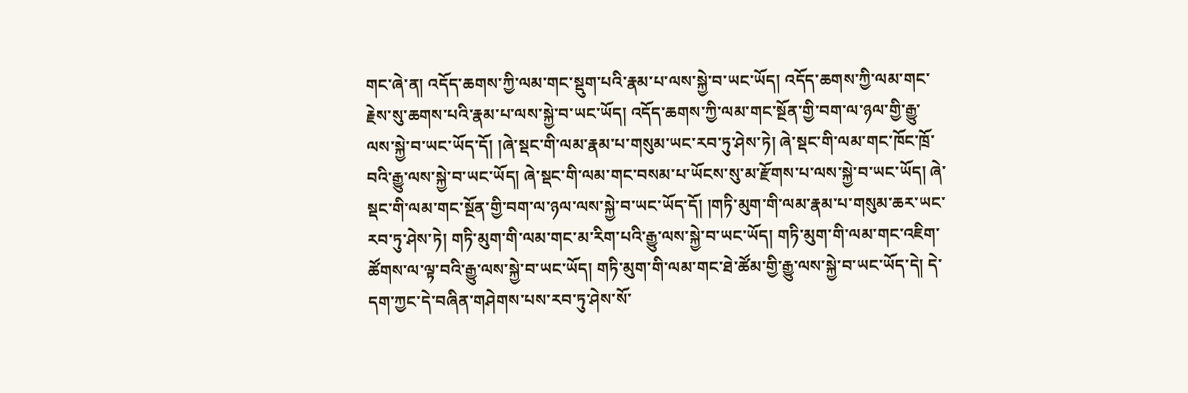གང་ཞེ་ན། འདོད་ཆགས་ཀྱི་ལམ་གང་སྡུག་པའི་རྣམ་པ་ལས་སྐྱེ་བ་ཡང་ཡོད། འདོད་ཆགས་ཀྱི་ལམ་གང་རྗེས་སུ་ཆགས་པའི་རྣམ་པ་ལས་སྐྱེ་བ་ཡང་ཡོད། འདོད་ཆགས་ཀྱི་ལམ་གང་སྔོན་གྱི་བག་ལ་ཉལ་གྱི་རྒྱུ་ལས་སྐྱེ་བ་ཡང་ཡོད་དོ། །ཞེ་སྡང་གི་ལམ་རྣམ་པ་གསུམ་ཡང་རབ་ཏུ་ཤེས་ཏེ། ཞེ་སྡང་གི་ལམ་གང་ཁོང་ཁྲོ་བའི་རྒྱུ་ལས་སྐྱེ་བ་ཡང་ཡོད། ཞེ་སྡང་གི་ལམ་གང་བསམ་པ་ཡོངས་སུ་མ་རྫོགས་པ་ལས་སྐྱེ་བ་ཡང་ཡོད། ཞེ་སྡང་གི་ལམ་གང་སྔོན་གྱི་བག་ལ་ཉལ་ལས་སྐྱེ་བ་ཡང་ཡོད་དོ། །གཏི་མུག་གི་ལམ་རྣམ་པ་གསུམ་ཆར་ཡང་རབ་ཏུ་ཤེས་ཏེ། གཏི་མུག་གི་ལམ་གང་མ་རིག་པའི་རྒྱུ་ལས་སྐྱེ་བ་ཡང་ཡོད། གཏི་མུག་གི་ལམ་གང་འཇིག་ཚོགས་ལ་ལྟ་བའི་རྒྱུ་ལས་སྐྱེ་བ་ཡང་ཡོད། གཏི་མུག་གི་ལམ་གང་ཐེ་ཚོམ་གྱི་རྒྱུ་ལས་སྐྱེ་བ་ཡང་ཡོད་དེ། དེ་དག་ཀྱང་དེ་བཞིན་གཤེགས་པས་རབ་ཏུ་ཤེས་སོ་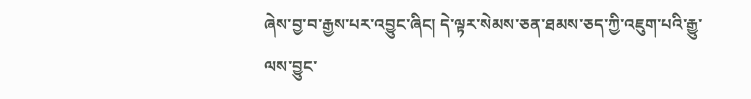ཞེས་བྱ་བ་རྒྱས་པར་འབྱུང་ཞིང། དེ་ལྟར་སེམས་ཅན་ཐམས་ཅད་ཀྱི་འཇུག་པའི་རྒྱུ་ལས་བྱུང་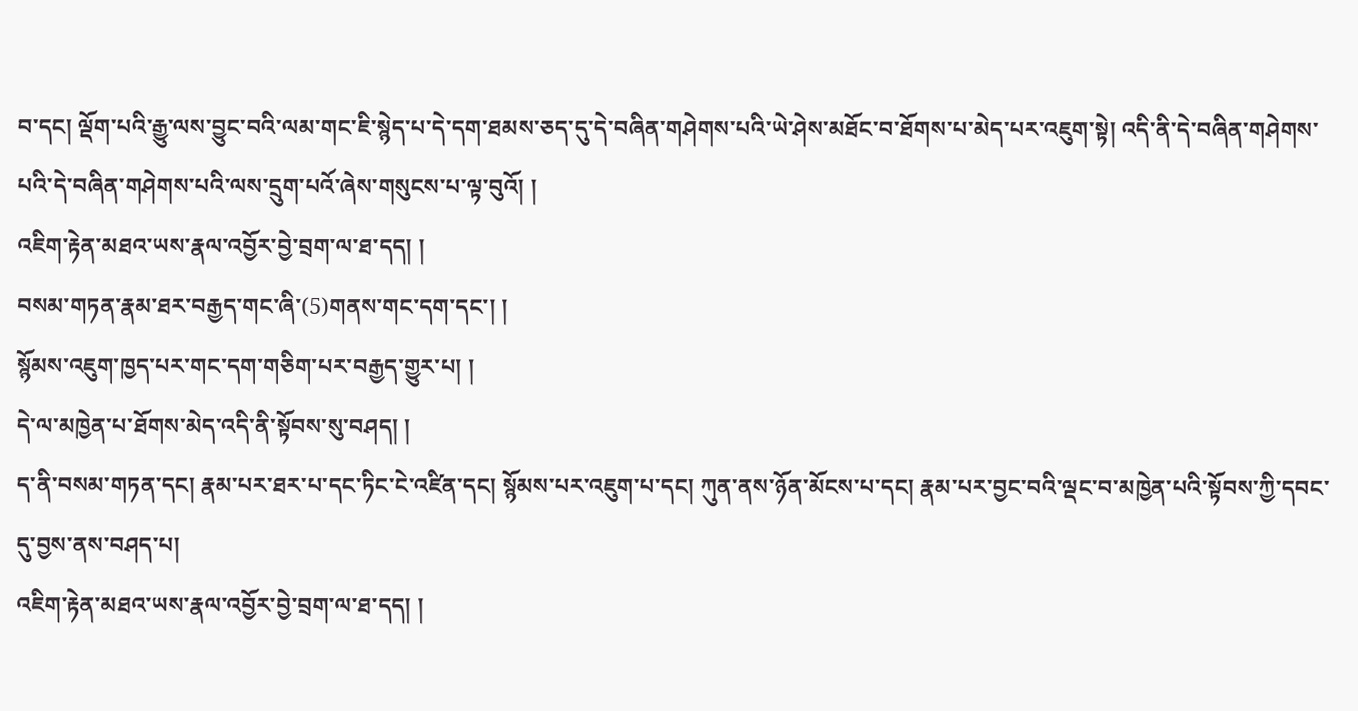བ་དང། ལྡོག་པའི་རྒྱུ་ལས་བྱུང་བའི་ལམ་གང་ཇི་སྙེད་པ་དེ་དག་ཐམས་ཅད་དུ་དེ་བཞིན་གཤེགས་པའི་ཡེ་ཤེས་མཐོང་བ་ཐོགས་པ་མེད་པར་འཇུག་སྟེ། འདི་ནི་དེ་བཞིན་གཤེགས་པའི་དེ་བཞིན་གཤེགས་པའི་ལས་དྲུག་པའོ་ཞེས་གསུངས་པ་ལྟ་བུའོ། །
འཇིག་རྟེན་མཐའ་ཡས་རྣལ་འབྱོར་བྱེ་བྲག་ལ་ཐ་དད། །
བསམ་གཏན་རྣམ་ཐར་བརྒྱད་གང་ཞི་(5)གནས་གང་དག་དང་། །
སྙོམས་འཇུག་ཁྱད་པར་གང་དག་གཅིག་པར་བརྒྱད་གྱུར་པ། །
དེ་ལ་མཁྱེན་པ་ཐོགས་མེད་འདི་ནི་སྟོབས་སུ་བཤད། །
ད་ནི་བསམ་གཏན་དང། རྣམ་པར་ཐར་པ་དང་ཏིང་ངེ་འཛིན་དང། སྙོམས་པར་འཇུག་པ་དང། ཀུན་ནས་ཉོན་མོངས་པ་དང། རྣམ་པར་བྱང་བའི་ལྡང་བ་མཁྱེན་པའི་སྟོབས་ཀྱི་དབང་དུ་བྱས་ནས་བཤད་པ།
འཇིག་རྟེན་མཐའ་ཡས་རྣལ་འབྱོར་བྱེ་བྲག་ལ་ཐ་དད། །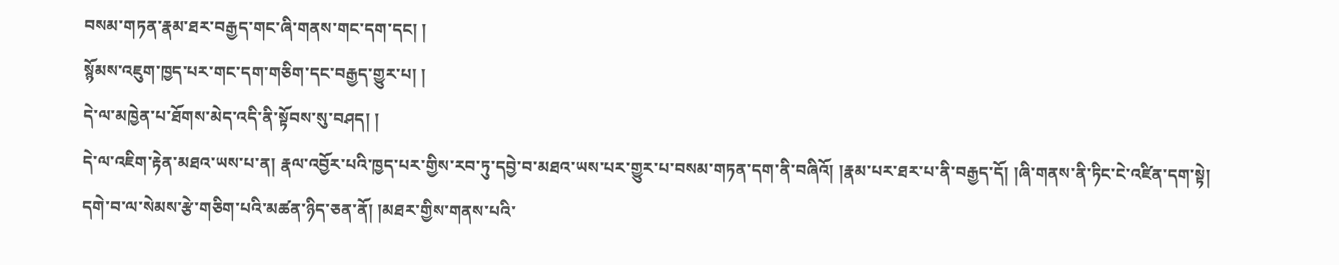བསམ་གཏན་རྣམ་ཐར་བརྒྱད་གང་ཞི་གནས་གང་དག་དང། །
སྙོམས་འཇུག་ཁྱད་པར་གང་དག་གཅིག་དང་བརྒྱད་གྱུར་པ། །
དེ་ལ་མཁྱེན་པ་ཐོགས་མེད་འདི་ནི་སྟོབས་སུ་བཤད། །
དེ་ལ་འཇིག་རྟེན་མཐའ་ཡས་པ་ན། རྣལ་འབྱོར་པའི་ཁྱད་པར་གྱིས་རབ་ཏུ་དབྱེ་བ་མཐའ་ཡས་པར་གྱུར་པ་བསམ་གཏན་དག་ནི་བཞིའོ། །རྣམ་པར་ཐར་པ་ནི་བརྒྱད་དོ། །ཞི་གནས་ནི་ཏིང་ངེ་འཛིན་དག་སྟེ། དགེ་བ་ལ་སེམས་རྩེ་གཅིག་པའི་མཚན་ཉིད་ཅན་ནོ། །མཐར་གྱིས་གནས་པའི་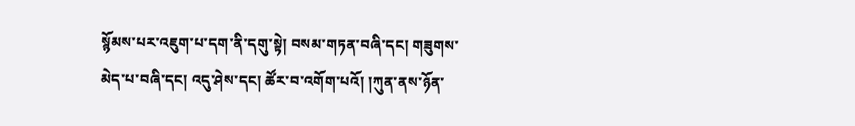སྙོམས་པར་འཇུག་པ་དག་ནི་དགུ་སྟེ། བསམ་གཏན་བཞི་དང། གཟུགས་མེད་པ་བཞི་དང། འདུ་ཤེས་དང། ཚོར་བ་འགོག་པའོ། །ཀུན་ནས་ཉོན་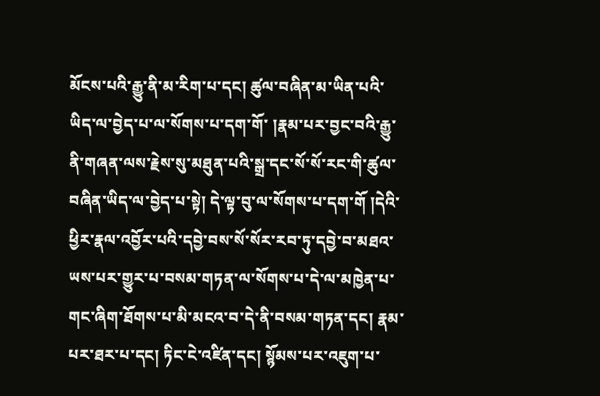མོངས་པའི་རྒྱུ་ནི་མ་རིག་པ་དང། ཚུལ་བཞིན་མ་ཡིན་པའི་ཡིད་ལ་བྱེད་པ་ལ་སོགས་པ་དག་གོ་ །རྣམ་པར་བྱང་བའི་རྒྱུ་ནི་གཞན་ལས་རྗེས་སུ་མཐུན་པའི་སྒྲ་དང་སོ་སོ་རང་གི་ཚུལ་བཞིན་ཡིད་ལ་བྱེད་པ་སྟེ། དེ་ལྟ་བུ་ལ་སོགས་པ་དག་གོ །དེའི་ཕྱིར་རྣལ་འབྱོར་པའི་དབྱེ་བས་སོ་སོར་རབ་ཏུ་དབྱེ་བ་མཐའ་ཡས་པར་གྱུར་པ་བསམ་གཏན་ལ་སོགས་པ་དེ་ལ་མཁྱེན་པ་གང་ཞིག་ཐོགས་པ་མི་མངའ་བ་དེ་ནི་བསམ་གཏན་དང། རྣམ་པར་ཐར་པ་དང། ཏིང་ངེ་འཛིན་དང། སྙོམས་པར་འཇུག་པ་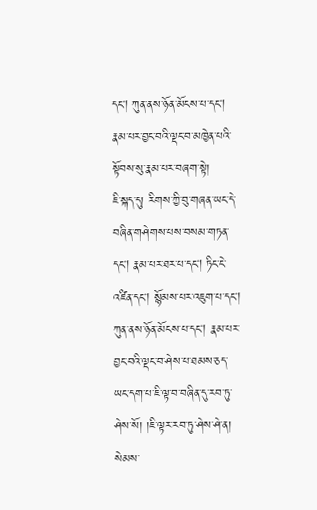དང། ཀུན་ནས་ཉོན་མོངས་པ་དང། རྣམ་པར་བྱང་བའི་ལྡང་བ་མཁྱེན་པའི་སྟོབས་སུ་རྣམ་པར་བཞག་སྟེ།
ཇི་སྐད་དུ། རིགས་ཀྱི་བུ་གཞན་ཡང་དེ་བཞིན་གཤེགས་པས་བསམ་གཏན་དང། རྣམ་པར་ཐར་པ་དང། ཏིང་ངེ་འཛིན་དང། སྙོམས་པར་འཇུག་པ་དང། ཀུན་ནས་ཉོན་མོངས་པ་དང། རྣམ་པར་བྱང་བའི་ལྡང་བ་ཤེས་པ་ཐམས་ཅད་ཡང་དག་པ་ཇི་ལྟ་བ་བཞིན་དུ་རབ་ཏུ་ཤེས་སོ། །ཇི་ལྟར་རབ་ཏུ་ཤེས་ཤེ་ན། སེམས་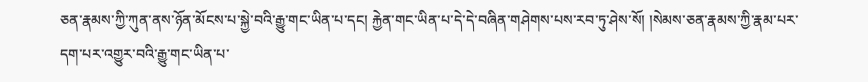ཅན་རྣམས་ཀྱི་ཀུན་ནས་ཉོན་མོངས་པ་སྐྱེ་བའི་རྒྱུ་གང་ཡིན་པ་དང། རྐྱེན་གང་ཡིན་པ་དེ་དེ་བཞིན་གཤེགས་པས་རབ་ཏུ་ཤེས་སོ། །སེམས་ཅན་རྣམས་ཀྱི་རྣམ་པར་དག་པར་འགྱུར་བའི་རྒྱུ་གང་ཡིན་པ་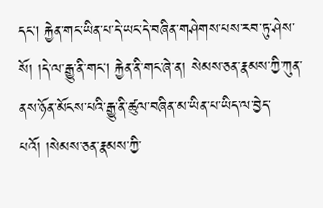དང། རྐྱེན་གང་ཡིན་པ་དེ་ཡང་དེ་བཞིན་གཤེགས་པས་རབ་ཏུ་ཤེས་སོ། །དེ་ལ་རྒྱུ་ནི་གང། རྐྱེན་ནི་གང་ཞེ་ན། སེམས་ཅན་རྣམས་ཀྱི་ཀུན་ནས་ཉོན་མོངས་པའི་རྒྱུ་ནི་ཚུལ་བཞིན་མ་ཡིན་པ་ཡིད་ལ་བྱེད་པའོ། །སེམས་ཅན་རྣམས་ཀྱི་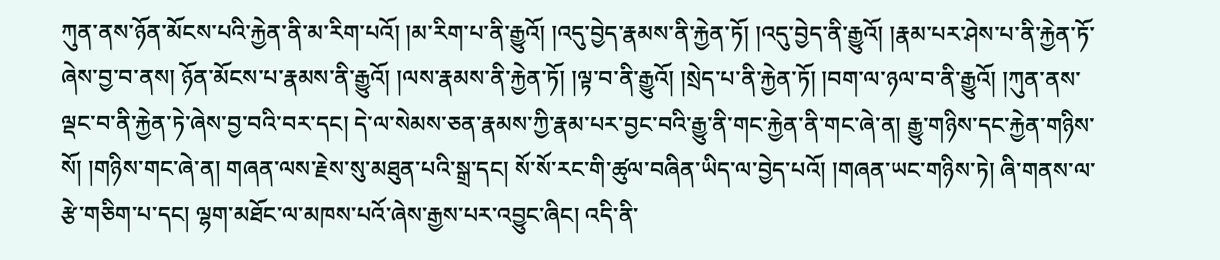ཀུན་ནས་ཉོན་མོངས་པའི་རྐྱེན་ནི་མ་རིག་པའོ། །མ་རིག་པ་ནི་རྒྱུའོ། །འདུ་བྱེད་རྣམས་ནི་རྐྱེན་ཏོ། །འདུ་བྱེད་ནི་རྒྱུའོ། །རྣམ་པར་ཤེས་པ་ནི་རྐྱེན་ཏོ་ཞེས་བྱ་བ་ནས། ཉོན་མོངས་པ་རྣམས་ནི་རྒྱུའོ། །ལས་རྣམས་ནི་རྐྱེན་ཏོ། །ལྟ་བ་ནི་རྒྱུའོ། །སྲེད་པ་ནི་རྐྱེན་ཏོ། །བག་ལ་ཉལ་བ་ནི་རྒྱུའོ། །ཀུན་ནས་ལྡང་བ་ནི་རྐྱེན་ཏེ་ཞེས་བྱ་བའི་བར་དང། དེ་ལ་སེམས་ཅན་རྣམས་ཀྱི་རྣམ་པར་བྱང་བའི་རྒྱུ་ནི་གང་རྐྱེན་ནི་གང་ཞེ་ན། རྒྱུ་གཉིས་དང་རྐྱེན་གཉིས་སོ། །གཉིས་གང་ཞེ་ན། གཞན་ལས་རྗེས་སུ་མཐུན་པའི་སྒྲ་དང། སོ་སོ་རང་གི་ཚུལ་བཞིན་ཡིད་ལ་བྱེད་པའོ། །གཞན་ཡང་གཉིས་ཏེ། ཞི་གནས་ལ་རྩེ་གཅིག་པ་དང། ལྷག་མཐོང་ལ་མཁས་པའོ་ཞེས་རྒྱས་པར་འབྱུང་ཞིང། འདི་ནི་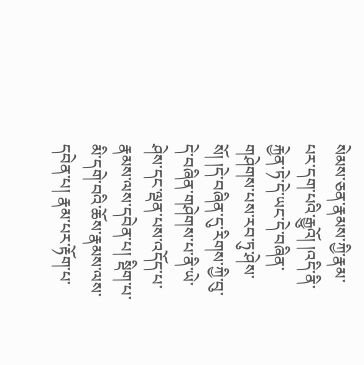སེམས་ཅན་རྣམས་ཀྱི་རྣམ་པར་དག་པའི་རྒྱུའོ། །འདི་ནི་རྐྱེན་ཏེ་དེ་ཡང་དེ་བཞིན་གཤེགས་པས་རབ་ཏུ་ཤེས་སོ། །དེ་བཞིན་དུ་རིགས་ཀྱི་བུ་དེ་བཞིན་གཤེགས་པ་ནི་ཡེ་ཤེས་དང་ལྡན་པས་འདོད་པ་རྣམས་ལས་དབེན་པ། སྡིག་པ་མི་དགེ་བའི་ཆོས་རྣམས་ལས་དབེན་པ། རྣམ་པར་རྟོག་པ་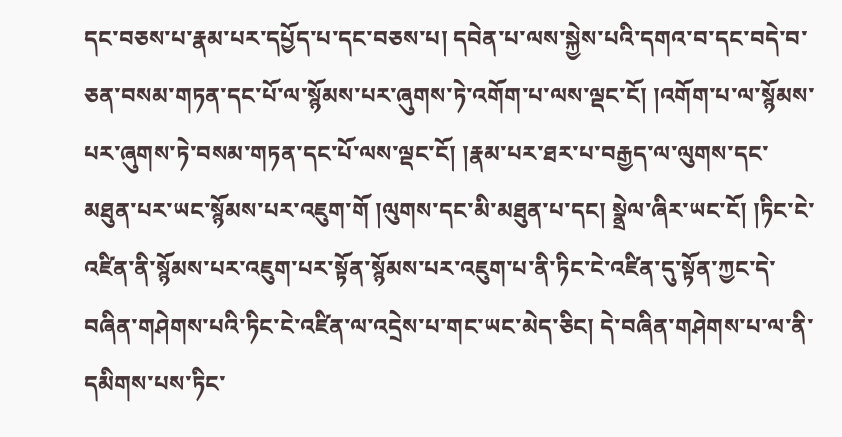དང་བཅས་པ་རྣམ་པར་དཔྱོད་པ་དང་བཅས་པ། དབེན་པ་ལས་སྐྱེས་པའི་དགའ་བ་དང་བདེ་བ་ཅན་བསམ་གཏན་དང་པོ་ལ་སྙོམས་པར་ཞུགས་ཏེ་འགོག་པ་ལས་ལྡང་ངོ། །འགོག་པ་ལ་སྙོམས་པར་ཞུགས་ཏེ་བསམ་གཏན་དང་པོ་ལས་ལྡང་ངོ། །རྣམ་པར་ཐར་པ་བརྒྱད་ལ་ལུགས་དང་མཐུན་པར་ཡང་སྙོམས་པར་འཇུག་གོ །ལུགས་དང་མི་མཐུན་པ་དང། སྣྲེལ་ཞིར་ཡང་ངོ། །ཏིང་ངེ་འཛིན་ནི་སྙོམས་པར་འཇུག་པར་སྟོན་སྙོམས་པར་འཇུག་པ་ནི་ཏིང་ངེ་འཛིན་དུ་སྟོན་ཀྱང་དེ་བཞིན་གཤེགས་པའི་ཏིང་ངེ་འཛིན་ལ་འདྲེས་པ་གང་ཡང་མེད་ཅིང། དེ་བཞིན་གཤེགས་པ་ལ་ནི་དམིགས་པས་ཏིང་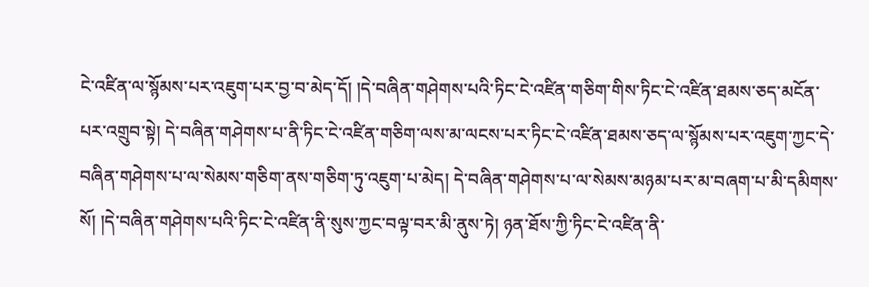ངེ་འཛིན་ལ་སྙོམས་པར་འཇུག་པར་བྱ་བ་མེད་དོ། །དེ་བཞིན་གཤེགས་པའི་ཏིང་ངེ་འཛིན་གཅིག་གིས་ཏིང་ངེ་འཛིན་ཐམས་ཅད་མངོན་པར་འགྲུབ་སྟེ། དེ་བཞིན་གཤེགས་པ་ནི་ཏིང་ངེ་འཛིན་གཅིག་ལས་མ་ལངས་པར་ཏིང་ངེ་འཛིན་ཐམས་ཅད་ལ་སྙོམས་པར་འཇུག་ཀྱང་དེ་བཞིན་གཤེགས་པ་ལ་སེམས་གཅིག་ནས་གཅིག་ཏུ་འཇུག་པ་མེད། དེ་བཞིན་གཤེགས་པ་ལ་སེམས་མཉམ་པར་མ་བཞག་པ་མི་དམིགས་སོ། །དེ་བཞིན་གཤེགས་པའི་ཏིང་ངེ་འཛིན་ནི་སུས་ཀྱང་བལྟ་བར་མི་ནུས་ཏེ། ཉན་ཐོས་ཀྱི་ཏིང་ངེ་འཛིན་ནི་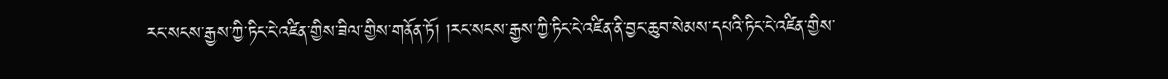རང་སངས་རྒྱས་ཀྱི་ཏིང་ངེ་འཛིན་གྱིས་ཟིལ་གྱིས་གནོན་ཏོ། །རང་སངས་རྒྱས་ཀྱི་ཏིང་ངེ་འཛིན་ནི་བྱང་ཆུབ་སེམས་དཔའི་ཏིང་ངེ་འཛིན་གྱིས་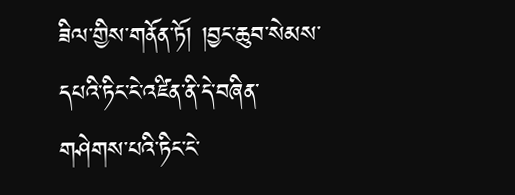ཟིལ་གྱིས་གནོན་ཏོ། །བྱང་ཆུབ་སེམས་དཔའི་ཏིང་ངེ་འཛིན་ནི་དེ་བཞིན་གཤེགས་པའི་ཏིང་ངེ་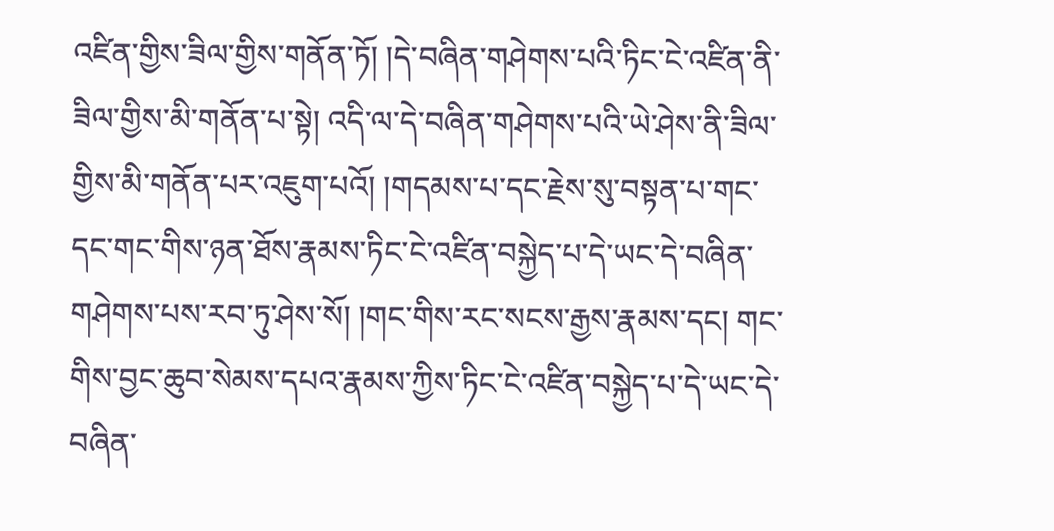འཛིན་གྱིས་ཟིལ་གྱིས་གནོན་ཏོ། །དེ་བཞིན་གཤེགས་པའི་ཏིང་ངེ་འཛིན་ནི་ཟིལ་གྱིས་མི་གནོན་པ་སྟེ། འདི་ལ་དེ་བཞིན་གཤེགས་པའི་ཡེ་ཤེས་ནི་ཟིལ་གྱིས་མི་གནོན་པར་འཇུག་པའོ། །གདམས་པ་དང་རྗེས་སུ་བསྟན་པ་གང་དང་གང་གིས་ཉན་ཐོས་རྣམས་ཏིང་ངེ་འཛིན་བསྐྱེད་པ་དེ་ཡང་དེ་བཞིན་གཤེགས་པས་རབ་ཏུ་ཤེས་སོ། །གང་གིས་རང་སངས་རྒྱས་རྣམས་དང། གང་གིས་བྱང་ཆུབ་སེམས་དཔའ་རྣམས་ཀྱིས་ཏིང་ངེ་འཛིན་བསྐྱེད་པ་དེ་ཡང་དེ་བཞིན་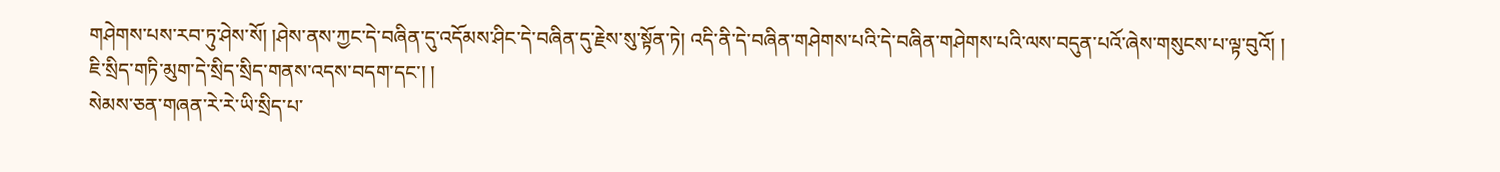གཤེགས་པས་རབ་ཏུ་ཤེས་སོ། །ཤེས་ནས་ཀྱང་དེ་བཞིན་དུ་འདོམས་ཤིང་དེ་བཞིན་དུ་རྗེས་སུ་སྟོན་ཏེ། འདི་ནི་དེ་བཞིན་གཤེགས་པའི་དེ་བཞིན་གཤེགས་པའི་ལས་བདུན་པའོ་ཞེས་གསུངས་པ་ལྟ་བུའོ། །
ཇི་སྲིད་གཏི་མུག་དེ་སྲིད་སྲིད་གནས་འདས་བདག་དང་། །
སེམས་ཅན་གཞན་རེ་རེ་ཡི་སྲིད་པ་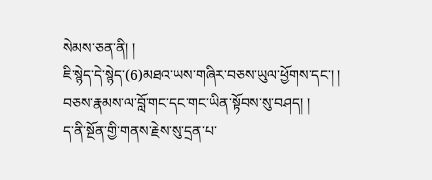སེམས་ཅན་ནི། །
ཇི་སྙེད་དེ་སྙེད་(6)མཐའ་ཡས་གཞིར་བཅས་ཡུལ་ཕྱོགས་དང་། །
བཅས་རྣམས་ལ་བློ་གང་དང་གང་ཡིན་སྟོབས་སུ་བཤད། །
ད་ནི་སྔོན་གྱི་གནས་རྗེས་སུ་དྲན་པ་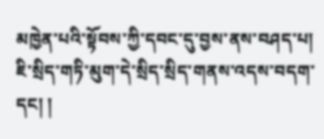མཁྱེན་པའི་སྟོབས་ཀྱི་དབང་དུ་བྱས་ནས་བཤད་པ།
ཇི་སྲིད་གཏི་མུག་དེ་སྲིད་སྲིད་གནས་འདས་བདག་དང། །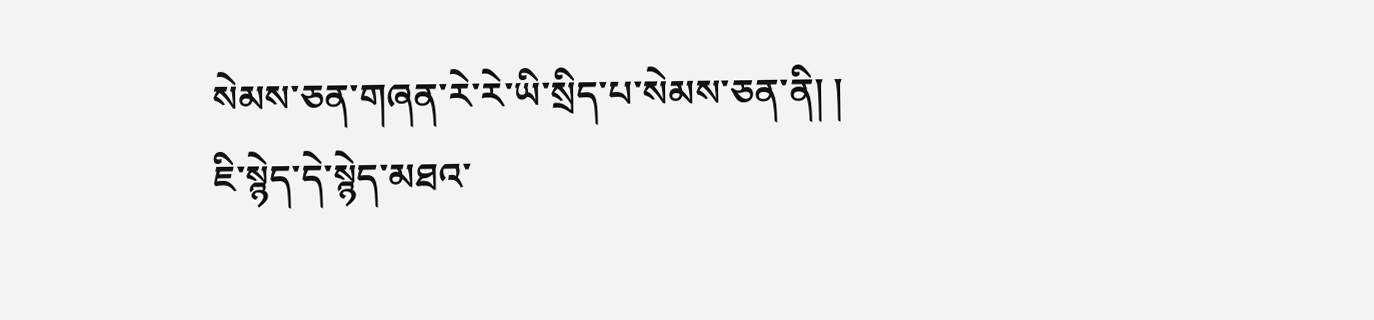སེམས་ཅན་གཞན་རེ་རེ་ཡི་སྲིད་པ་སེམས་ཅན་ནི། །
ཇི་སྙེད་དེ་སྙེད་མཐའ་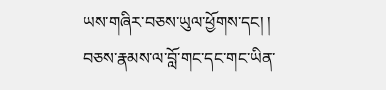ཡས་གཞིར་བཅས་ཡུལ་ཕྱོགས་དང། །
བཅས་རྣམས་ལ་བློ་གང་དང་གང་ཡིན་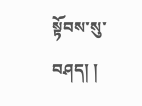སྟོབས་སུ་བཤད། །